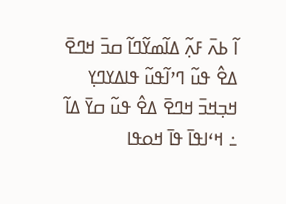ߊ߬ ߕߍ߫ ߓߍ߲߬ ߡߊ߬ߘߌ߬ߣߊ߬ ߛߏ߫ ߞߣߐ߫ ߡߐ߮ ߟߎ߬ ߣߴߊ߬ߟߎ߬ ߟߊߡߌߣߌ߲ ߞߏ߲ߞߏ߫ ߞߣߐ߫ ߡߐ߮ ߟߎ߬ ߛߌ߫ ߡߊ߬ ߸ ߞߵߊߟߊ߫ ߟߊ߫ ߞߋߟߊ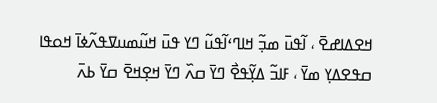ߞߐߡߊߝߐ߫ ، ߊ߬ߟߎ߫ ߘߏ߲߬ ߞߊߣߵߊ߬ߟߎ߬ ߣߌ ߟߎ߫ ߞߎ߬ߘߎߜߟߍ߬ߦߊ߫ ߞߋߟߊ ߛߟߐߡߌ߲ ߘߌ߫ ، ߓߊߏ߬ ߡߌ߲߬ߟߐ߯ ߣߌ߫ ߛߍ߰ ߣߌ߫ ߞߐ߲ߞߐ߫ ߛߌ߫ ߕߍ߫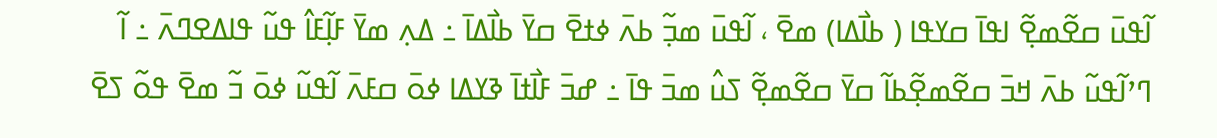ߊ߬ߟߎ߫ ߛߐ߬ߘߐ߲߬ ߊߟߊ߫ ߛߌߟߊ ( ߕߊ߯ߡߊ) ߘߐ߫ ، ߊ߬ߟߎ߫ ߘߏ߲߬ ߕߍ߫ ߦߙߐ߫ ߛߌ߫ ߕߊ߯ߡߊ߫ ߸ ߡߍ߲ ߘߌ߫ ߓߊ߲߬ߓߊ߮ ߟߎ߬ ߟߊߡߐߣߍ߫ ߸ ߊ߬ ߣߴߊ߬ߟߎ߬ ߕߍ߫ ߞߏ߫ ߛߐ߬ߘߐ߲߬ߕߊ߬ ߛߌ߫ ߛߐ߬ߘߐ߲߬ ߖߎ߮ ߘߏ߫ ߟߊ߫ ߸ ߝߏ߫ ߓߊ߯ߙߊ߫ ߢߌߡߊ ߦߋ߫ ߛߓߍ߫ ߊ߬ߟߎ߬ ߦߋ߫ ߏ߬ ߘߐ߫ ߟߋ߬ ߖߐ߫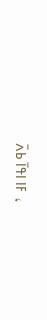، ߓߊ ߊߟߊ߫ ߕߍ߫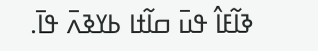ߢߊ߬ߓߊ߮ ߟߎ߫ ߛߊ߬ߙߊ ߕߌߢߍ߫ ߟߊ߫.